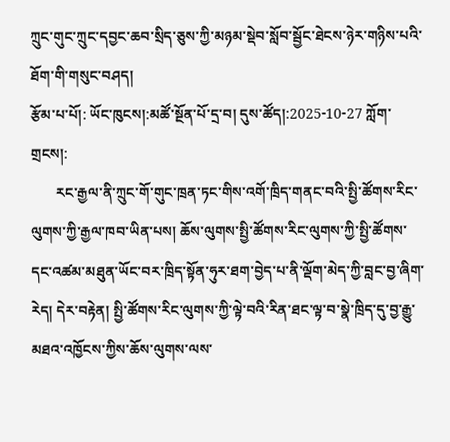ཀྲུང་གུང་ཀྲུང་དབྱང་ཆབ་སྲིད་ཅུས་ཀྱི་མཉམ་སྡེབ་སློབ་སྦྱོང་ཐེངས་ཉེར་གཉིས་པའི་ཐོག་གི་གསུང་བཤད།
རྩོམ་པ་པོ།: ཡོང་ཁུངས།:མཚོ་སྔོན་པོ་དྲ་བ། དུས་ཚོད།:2025-10-27 ཀློག་གྲངས།:
       རང་རྒྱལ་ནི་ཀྲུང་གོ་གུང་ཁྲན་ཏང་གིས་འགོ་ཁྲིད་གནང་བའི་སྤྱི་ཚོགས་རིང་ལུགས་ཀྱི་རྒྱལ་ཁབ་ཡིན་པས། ཆོས་ལུགས་སྤྱི་ཚོགས་རིང་ལུགས་ཀྱི་སྤྱི་ཚོགས་དང་འཚམ་མཐུན་ཡོང་བར་ཁྲིད་སྟོན་ཧུར་ཐག་བྱེད་པ་ནི་ལྡོག་མེད་ཀྱི་བླང་བྱ་ཞིག་རེད། དེར་བརྟེན། སྤྱི་ཚོགས་རིང་ལུགས་ཀྱི་ལྟེ་བའི་རིན་ཐང་ལྟ་བ་སྣེ་ཁྲིད་དུ་བྱ་རྒྱུ་མཐའ་འཁྱོངས་ཀྱིས་ཆོས་ལུགས་ལས་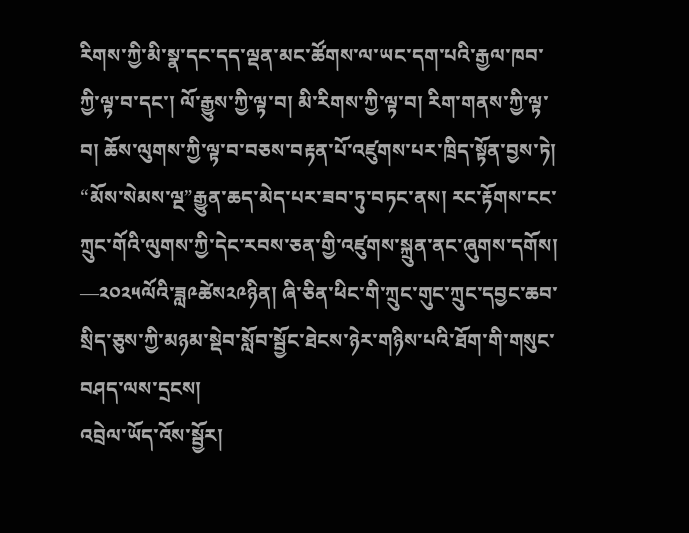རིགས་ཀྱི་མི་སྣ་དང་དད་ལྡན་མང་ཚོགས་ལ་ཡང་དག་པའི་རྒྱལ་ཁབ་ཀྱི་ལྟ་བ་དང་། ལོ་རྒྱུས་ཀྱི་ལྟ་བ། མི་རིགས་ཀྱི་ལྟ་བ། རིག་གནས་ཀྱི་ལྟ་བ། ཆོས་ལུགས་ཀྱི་ལྟ་བ་བཅས་བརྟན་པོ་འཛུགས་པར་ཁྲིད་སྟོན་བྱས་ཏེ། “མོས་སེམས་ལྔ”རྒྱུན་ཆད་མེད་པར་ཟབ་ཏུ་བཏང་ནས། རང་རྟོགས་ངང་ཀྲུང་གོའི་ལུགས་ཀྱི་དེང་རབས་ཅན་གྱི་འཛུགས་སྐྲུན་ནང་ཞུགས་དགོས།
—༢༠༢༥ལོའི་ཟླ༩ཚེས༢༩ཉིན། ཞི་ཅིན་ཕིང་གི་ཀྲུང་གུང་ཀྲུང་དབྱང་ཆབ་སྲིད་ཅུས་ཀྱི་མཉམ་སྡེབ་སློབ་སྦྱོང་ཐེངས་ཉེར་གཉིས་པའི་ཐོག་གི་གསུང་བཤད་ལས་དྲངས།
འབྲེལ་ཡོད་འོས་སྦྱོར།